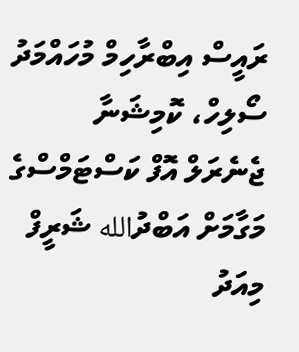ރައީސް އިބްރާހިމް މުހައްމަދު ސޯލިހް، ކޮމިޝަނާ ޖެނެރަލް އޮފް ކަސްޓަމްސްގެ މަގާމަށް އަބްދުالله ޝަރީފް މިއަދު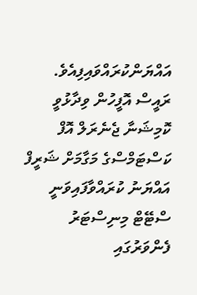އައްޔަންކުރައްވައިފިއެވެ.
ރައީސް އޮފީހުން ވިދާޅުވީ ކޮމިޝަނާ ޖެނެރަލް އޮފް ކަސްޓަމްސްގެ މަގާމަށް ޝަރީފް އައްޔަނު ކުރައްވާފައިވަނީ ސްޓޭޓް މިނިސްޓަރު ފެންވަރުގައި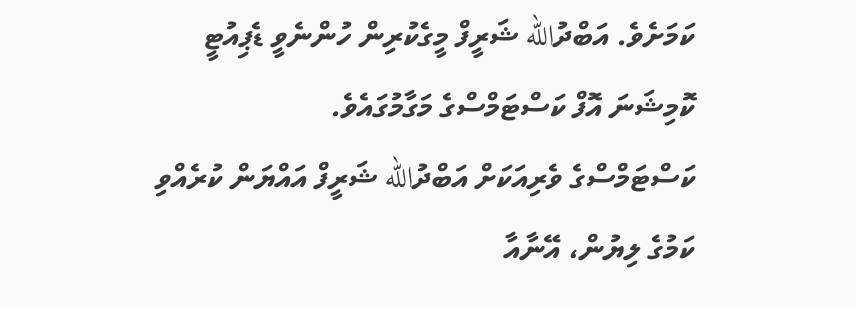ކަމަށެވެ. އަބްދުالله ޝަރީފް މީގެކުރިން ހުންނެވީ ޑެޕިއުޓީ ކޮމިޝަނަ އޮފް ކަސްޓަމްސްގެ މަގާމުގައެވެ.
ކަސްޓަމްސްގެ ވެރިއަކަށް އަބްދުالله ޝަރީފް އައްޔަން ކުރެއްވި ކަމުގެ ލިޔުން، އޭނާއާ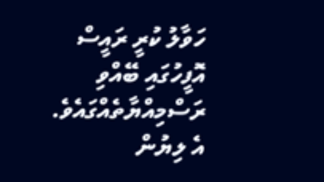ހަވާލު ކުރީ ރައީސް އޮފީހުގައި ބޭއްވި ރަސްމިއްޔާތެއްގައެވެ. އެ ލިޔުން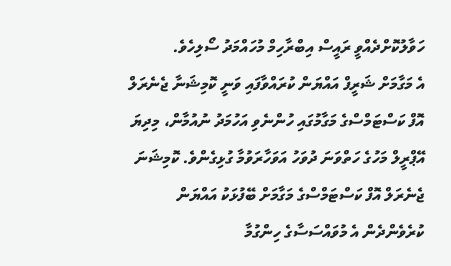ހަވާލުކޮށްދެއްވީ ރައީސް އިބްރާހިމް މުހައްމަދު ސޯލިހެވެ.
އެ މަގާމަށް ޝަރީފް އައްޔަން ކުރައްވާފައި ވަނީ ކޮމިޝަނާ ޖެނެރަލް އޮފް ކަސްޓަމްސްގެ މަގާމުގައި ހުންނެވި އަހުމަދު ނުއުމާން، މިދިޔަ އޭޕްރީލް މަހުގެ ހަތްވަނަ ދުވަހު އަވަހާރަވުމާ ގުޅިގެންވެ. ކޮމިޝަނަ ޖެނެރަލް އޮފް ކަސްޓަމްސްގެ މަގާމަށް ބޭފުޅަކު އައްޔަން ކުރެވެންދެން އެ މުވައްސަސާގެ ހިންގުމާ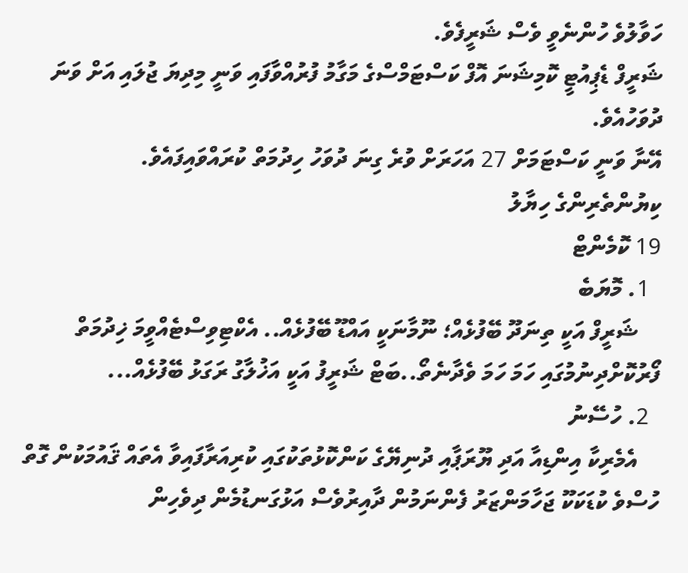ހަވާލުވެ ހުންނެވީ ވެސް ޝަރީފެވެ.
ޝަރީފް ޑެޕިއުޓީ ކޮމިޝަނަ އޮފް ކަސްޓަމްސްގެ މަގާމު ފުރުއްވާފައި ވަނީ މިދިޔަ ޖުލައި އަށް ވަނަ ދުވަހުއެވެ.
އޭނާ ވަނީ ކަސްޓަމަށް 27 އަހަރަށް ވުރެ ގިނަ ދުވަހު ހިދުމަތް ކުރައްވައިފައެވެ.
ކިޔުންތެރިންގެ ހިޔާލު
19 ކޮމެންޓް
  1. މޮޔަބެ
    ޝަރީފް އަކީ ތިނަދޫ ބޭފުޅެއް؛ ނޫމާނަކީ އައްޑޫ ބޭފުޅެއް.. އެކްޓިވިސްޓެއްވީމަ ޚިދުމަތް ފޯރުކޮށްދިނުމުގައި ހަމަ ހަމަ ވެދާނެތޯ..ބަޓް ޝަރީފު އަކީ އަޚުލާގު ރަގަޅު ބޭފުޅެއް...
  2. ހުސޭނު
    އެމެރިކާ އިންޑިއާ އަދި ޔޫރަޕާއި ދުނިޔޭގެ ކަންކޮޅުތަކުގައި ކުރިއަރާފައިވާ އެތައް ޤައުމަކުން ގޮތް ހުސްވެ ކުޑަކަކޫ ޖަހާމަންޒަރު ފެންނަމުން ދާއިރުވެސް އަޅުގަނޑުމެން ދިވެހިން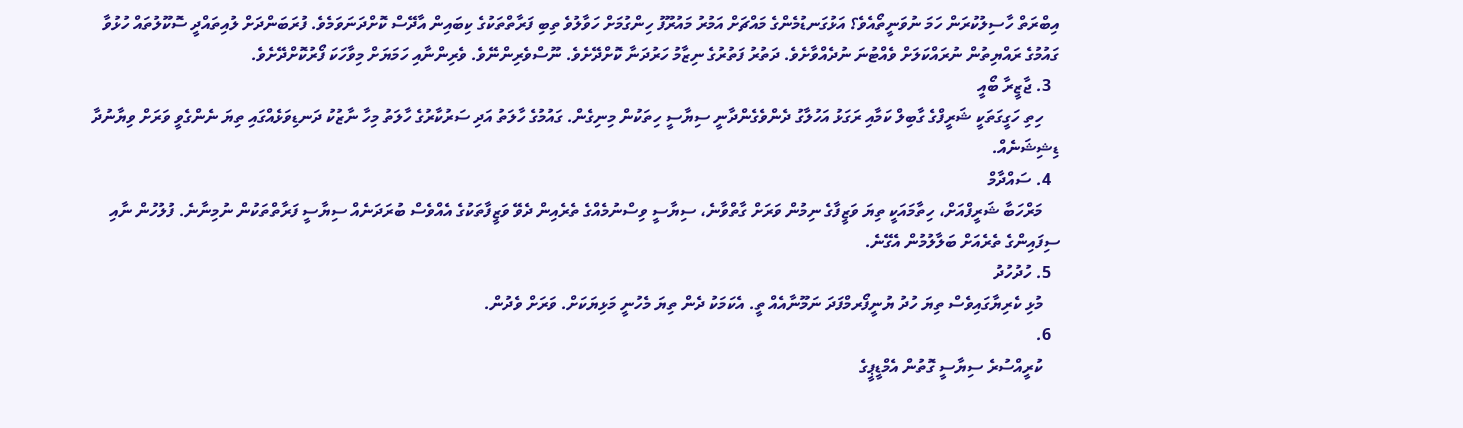އިބްރަތް ހާސިލުކުރަން ހަމަ ނުވަނީތޯއެވެ؟ އަޅުގަނޑުމެންގެ މައްޗަށް އަމުރު މައުރޫފު ހިންގުމަށް ހަވާލުވެ ތިބި ފަރާތްތަކުގެ ކިބައިން އާދޭސް ކޮށްދަނަވަމެވެ. ފުރަބަންދަށް ލުއިތައްދީ ސޮކޫލުތައް ހުޅުވާ ގައުމުގެ ރައްޔިތުން ނުރައްކަލަށް ވެއްޓުނަ ނުދެއްވާށެވެ. ދަތުރު ފަތުރުގެ ނިޒާމު ހަރުދަނާ ކޮށްދޭށެވެ. ނޫސްވެރިންނޭވެ. ވެރިންނާއި ހަމަޔަށް މިވާހަކަ ފޯރުކޮށްދޭށެވެ.
  3. ޖާޒީރާ ބޯއީ
    ހިތި ހަގީގަތަކީ ޝަރީފްގެ ގާބިލް ކަމާއި ރަގަޅު އަހުލާގު ދެންވެގެންދާނީ ސިޔާސީ ހިތަކުން މިނިގެން. ގައުމުގެ ހާލަތު އަދި ސަރުކާރުގެ ހާލަތު މިހާ ނާޒުކު ދަނޑިވަޅެއްގައި ތިޔަ ނެންގެވީ ވަރަށް ވިޔާނުދާ ޑިޝިޝަނެއް.
  4. ސައްދާމް
    މަރްހަބާ ޝަރީފްއަށް، ހިތާމައަކީ ތިޔަ ވަޒީފާގެ ނިމުން ވަރަށް ގާތްވާނެ، ސިޔާސީ ވިސްނުމެއްގެ ތެރެއިން ދެވޭ ވަޒީފާތަކުގެ އެއްވެސް ބުރަދަނެއް ސިޔާސީ ފަރާތްތަކުން ނުމިނާނެ. ފުލުހުން ނާއި ސިފައިންގެ ތެރެއަށް ބަލާލުމުން އެގޭނެ.
  5. ހުދުހުދު
    މުޅި ކެރިޔާގައިވެސް ތިޔަ ހުދު ޔުނީފޯރމްފަދަ ނަމޫނާއެއް ތީ. އެކަމަކު ދެން ތިޔަ މެހުނީ މަޅިޔަކަށް. ވަރަށް ވެދުން.
  6.
    ކުރީއްސުރެ ސިޔާސީ ގޮތުން އެމްޑީޕީގެ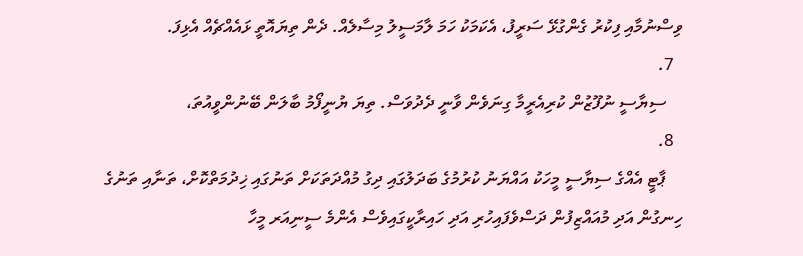ވިސްނުމާއި ފިކުރު ގެންގުޅޭ ސަރީފު، އެކަމަކު ހަމަ ލާމަސީލު މިސާލެއް. ދެން ތިޔައޮތީ ޅައެއްޗެއް އެޅިފަ.
  7.
    ސިޔާސީ ނުފޫޒުން ކުރިއެރީމާ ގިނަވެން ވާނީ ދެދުވަސް. ތިޔަ ޔުނީފޯމު ބާލަން ބޭނުންވީއުތަ،
  8.
    ޕާޓީ އެއްގެ ސިޔާސީ މީހަކު އައްޔަނު ކުރުމުގެ ބަދަލުގައި ދިގު މުއްދަތަކަށް ތަނުގައި ޚިދުމަތްކޮށް، ތަނާއި ތަނުގެ ހިނގުން އަދި މުއައްޒިފުން ދަސްވެފައިހުރި އަދި ހައިރާކީގައިވެސް އެންމެ ސީނިއަރ މީހާ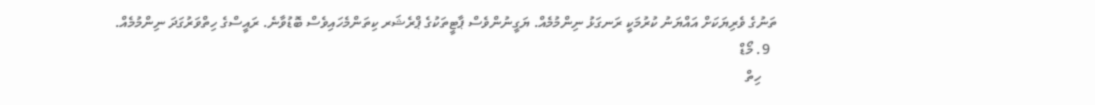ތަނުގެ ވެރިޔަކަށް އައްޔަނު ކުރުމަކީ ރަނގަޅު ނިންމުމެއް. ޔަގީނުންވެސް ޕާޓީތަކުގެ ޕްރެޝަރ ކިތަންމެހައިވެސް ބޮޑުވާނެ. ރައީސްގެ ހިތްވަރުގަދަ ނިންމުމެއް.
  9. މޯޑް
    ހިތް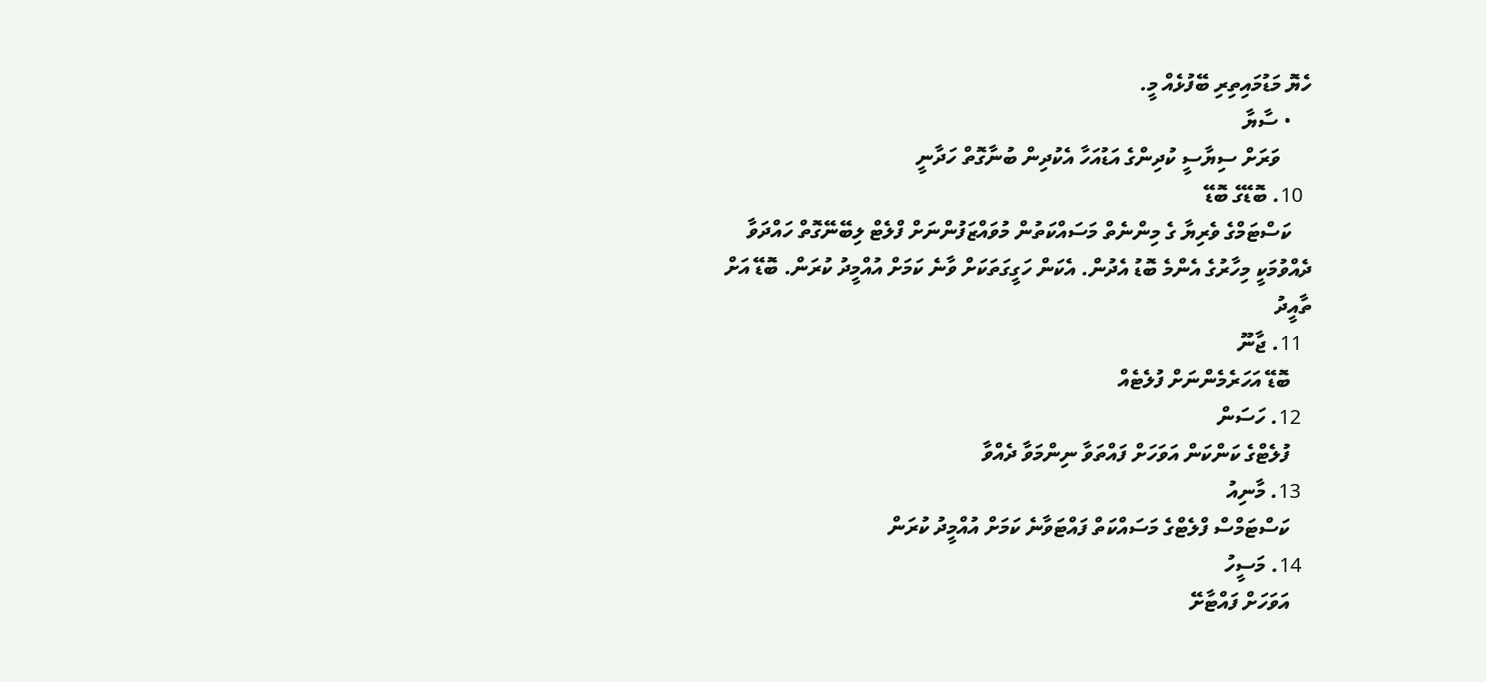ހެޔޮ މަޑުމައިތިރި ބޭފުޅެއް މީ.
    • ސާޔާ
      ވަރަށް ސިޔާސީ ކުދިންގެ އަޑުއަހާ އެކުދިން ބުނާގޮތް ހަދާނީ
  10. ބޮޑޭގެ ބޮޑޭ
    ކަސްޓަމްގެ ވެރިޔާ ގެ މިންނެތް މަސައްކަތުން މުވައްޒަފުންނަށް ފްލެޓް ލިބޭނޭގޮތް ހައްދަވާ ދެއްވުމަކީ މިހާރުގެ އެންމެ ބޮޑު އެދުން. އެކަން ހަގީގަތަކަށް ވާނެ ކަމަށް އުއްމީދު ކުރަން. ބޮޑޭ އަށް ތާއީދު
  11. ޖާނޫ
    ބޮޑޭ އަހަރެމެންނަށް ފުލެޓެއް
  12. ހަސަން
    ފުލެޓްގެ ކަންކަން އަވަހަށް ފައްތަވާ ނިންމަވާ ދެއްވާ
  13. މާނިއު
    ކަސްޓަމްސް ފްލެޓްގެ މަސައްކަތް ފައްޓަވާނެ ކަމަށް އުއްމީދު ކުރަން
  14. މަސީހު
    އަވަހަށް ފައްޓާށޭ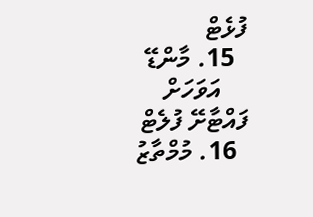ފުޅެޓް
  15. މާންޑޭ
    އަވަހަށް ފައްޓާށޭ ފުލެޓް
  16. މުމްތާޒު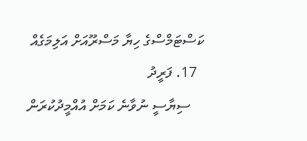ކަސްޓަމްސްގެ ހިޔާ މަސްރޫއަށް އަލިމަގެއް
  17. ފަރީދު
    ސިޔާސީ ނުވާނެ ކަމަށް އުއްމީދުކުރަން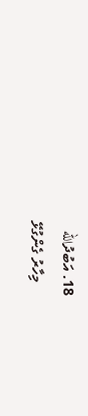18. އަބުދުالله
    މިހާރު ގެންގުޅޭ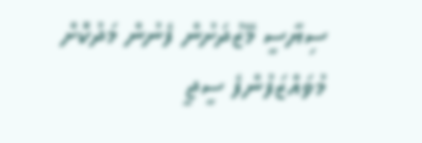ސިޔާސީ މޭޒުދަށުން ފެނުން މަދުކޮށް މުވައްޒަފުންފެ ސީޖީ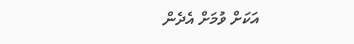އަކަށް ވުމަށް އެދެން